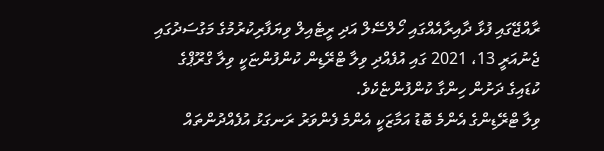ރާއްޖޭގައި ފުޅާ ދާއިރާއެއްގައި ހޯލްސޭލް އަދި ރީޓެއިލް ވިޔަފާރިކުރުމުގެ މަގުސަދުގައި ޖެނުއަރީ 13، 2021 ގައި އުފެއްދި ވިލާ ޓްރޭޑިން ކުންފުންޏަކީ ވިލާ ގްރޫޕްގެ ކުޑައިގެ ދަށުން ހިންގާ ކުންފުންޏެކެވެ.
ވިލާ ޓްރޭޑިންގެ އެންމެ ބޮޑު އަމާޒަކީ އެންމެ ފެންވަރު ރަނގަޅު އުފެއްދުންތައް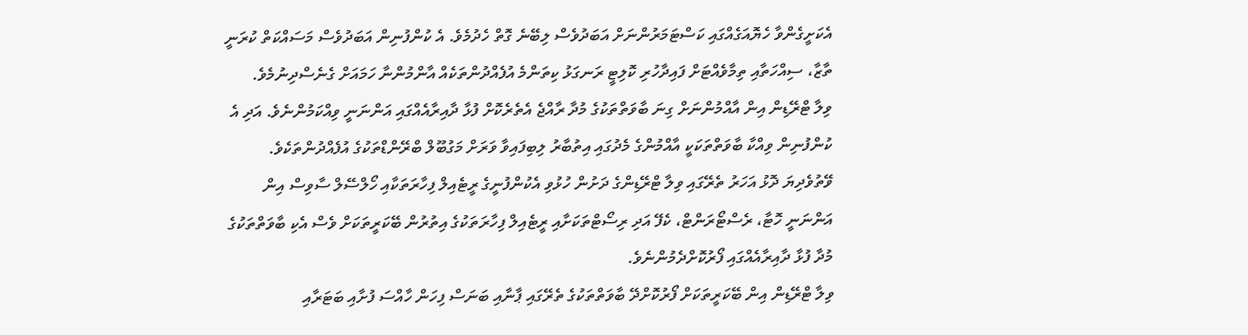އެކަށީގެންވާ ހެޔޮއަގެއްގައި ކަސްޓަމަރުންނަށް އަބަދުވެސް ލިބޭނެ ގޮތް ހެދުމެވެ. އެ ކުންފުނިން އަބަދުވެސް މަސައްކަތް ކުރަނީ ތާޒާ، ސިއްހަތާއި ތިމާވެއްޓަށް ފައިދާހުރި ކޮލިޓީ ރަނގަޅު ކިތަންމެ އުފެއްދުންތަކެއް އާންމުންނާ ހަމައަށް ގެނެސްދިނުމެވެ.
ވިލާ ޓްރޭޑިން އިން އާއްމުންނަށް ގިނަ ބާވަތްތަކުގެ މުދާ ރާއްޖެ އެތެރެކޮށް ފުޅާ ދާއިރާއެއްގައި އަންނަނީ ވިއްކަމުންނެވެ. އަދި އެ ކުންފުނިން ވިއްކާ ބާވަތްތަކަކީ އާއްމުންގެ މެދުގައި އިތުބާރު ލިބިފައިވާ ވަރަށް މަގުބޫލް ބްރޭންޑްތަކުގެ އުފެއްދުންތަކެވެ.
ވޭތުވެދިޔަ ދޮޅު އަހަރު ތެރޭގައި ވިލާ ޓްރޭޑިންގެ ދަށުން ހުޅުވި އެކުންފުނީގެ ރީޓެއިލް ފިހާރަތަކާއި ހޯލްސޭލް ސާވިސް އިން އަންނަނީ ހޮޓާ، ރެސްޓޯރަންޓް، ކެފޭ އަދި ރިސޯޓްތަކަށާއި ރީޓެއިލް ފިހާރަތަކުގެ އިތުރުން ބޭކަރީތަކަށް ވެސް އެކި ބާވަތްތަކުގެ މުދާ ފުޅާ ދާއިރާއެއްގައި ފޯރުކޮށްދެމުންނެވެ.
ވިލާ ޓްރޭޑިން އިން ބޭކަރީތަކަށް ފޯރުކޮށްދޭ ބާވަތްތަކުގެ ތެރޭގައި ޕާނާއި ބަނަސް ފިހަން ހާއްސަ ފުށާއި ބަޓަރާއި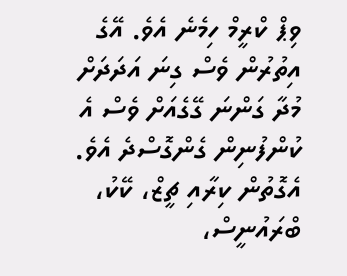ވިޕް ކްރީމް ހިމެނެ އެވެ. އޭގެ އިތުރުން ވެސް ގިނަ އަދަދަށް މުދާ ގަންނަ ގޭގެއަށް ވެސް އެ ކުންފުނިން ގެންގޮސްދެ އެވެ. އެގޮތުން ކިރާއި ޗީޒް، ކޭކު، ބްރައުނީސް،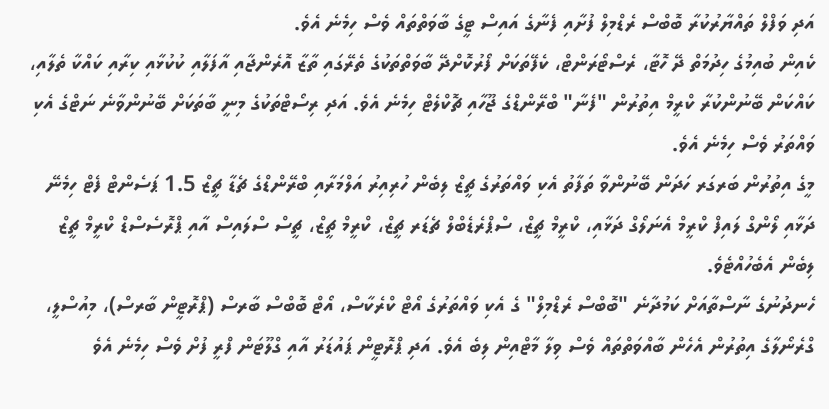އަދި ވަފްލް ތައްޔާރުކުރާ ބޮބްސް ރެޑްމިލް ފުށާއި ފެނާގެ އައިސް ޓީގެ ބާވަތްތައް ވެސް ހިމެނެ އެވެ.
ކެއިން ބުއިމުގެ ހިދުމަތް ދޭ ހޮޓާ، ރެސްޓޯރަންޓް، ކެފޭތަކަށް ފޯރުކޮށްދޭ ބާވަތްތަކުގެ ތެރޭގައި ތާޒާ އޮރެންޖާއި އާފަލާއި ކުކުޅާއި ކިރާއި ކައްކާ ތެލާއި، ކައްކަން ބޭނުންކުރާ ކްރީމް އިތުރުން "ފެނާ" ބްރޭންޑްގެ ޖޫހާއި ޗޮކްލެޓް ހިމެނެ އެވެ. އަދި ރިސޯޓްތަކުގެ މިނީ ބާތަކަށް ބޭނުންވާނެ ނަޓްގެ އެކި ވައްތަރު ވެސް ހިމެނެ އެވެ.
މީގެ އިތުރުން ބަރގަރ ހަދަން ބޭނުންވާ ތަފާތު އެކި ވައްތަރުގެ ޗީޒް ލިބެން ހުރިއިރު އަލްމަރާއި ބްރޭންޑްގެ ޗެޑާ ޗީޒް 1.5 ޕަސެންޓް ފެޓް ހިމެނޭ ދަޅާއި ލޯންގް ލައިފް ކްރީމް އެނަލޯގް ދަޅާއި، ކްރީމް ޗީޒް، ސްޕްރެޑެބްލް ޗެޑަރ ޗީޒް، ކްރީމް ޗީޒް، ޗީސް ސްލައިސް އާއި ޕްރޮސެސްޑް ކްރީމް ޗީޒް ލިބެން އެބެހުއްޓެވެ.
ހެނދުނުގެ ނާސްތާއަށް ކަމުދާނެ "ބޮބްސް ރެޑްމިލް" ގެ އެކި ވައްތަރުގެ އޯޓް ކްރެކާސް، އޯޓް ބޮބްސް ބާރސް (ޕްރޮޓީން ބާރސް)، މިއުސްލީ، ގްރެނޯލާގެ އިތުރުން އެހެން ބާއްވަތްތައް ވެސް ވިލާ މާޓްއިން ލިބެ އެވެ. އަދި ޕްރޮޓީން ޕައުޑަރު އާއި ގްލޫޓަން ފްރީ ފުށް ވެސް ހިމެނެ އެވެ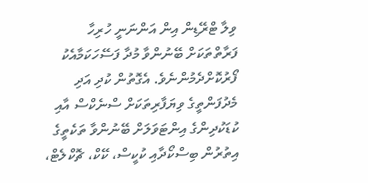ވިލާ ޓްރޭޑިން އިން އަންނަނީ ހުރިހާ ފަރާތްތަކަށް ބޭނުންވާ މުދާ ފަސޭހަކަމާއެކު ފޯރުކޮށްދެމުންނެވެ. އެގޮތުން ކުދި އަދި މެދުފަންތީގެ ވިޔަފާރިތަކަށް ސްނެކްސް އާއި ކުޑަކުދިންގެ އިންޓަވަލަށް ބޭނުންވާ ތަކެތީގެ އިތުރުން ބިސްކޯދާއި ކުކީސް، ކޭކް، ޗޮކްލެޓް،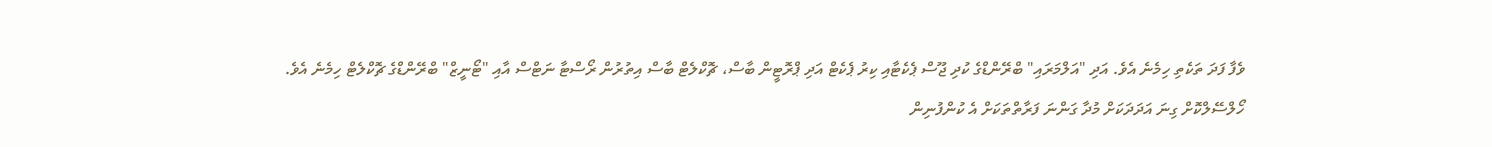ވެފާ ފަދަ ތަކެތި ހިމެނެ އެވެ. އަދި "އަލްމަރައި" ބްރޭންޑްގެ ކުދި ޖޫސް ޕެކެޓާއި ކިރު ޕެކެޓް އަދި ޕްރޮޓީން ބާސް، ޗޮކްލެޓް ބާސް އިތުރުން ރޯސްޓާ ނަޓްސް އާއި "ޓޯނީޒް" ބްރޭންޑްގެ ޗޮކްލެޓް ހިމެނެ އެވެ.
ހޯލްސޭލްކޮށް ގިނަ އަދަދަކަށް މުދާ ގަންނަ ފަރާތްތަކަށް އެ ކުންފުނިން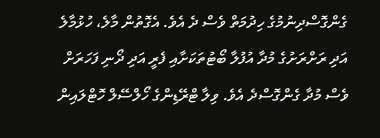ގެންގޮސްދިނުމުގެ ހިދުމަތް ވެސް ދެ އެވެ. އެގޮތުން މާލެ، ހުޅުމާލެ އަދި ރަށްރަށުގެ މުދާ އުފުލާ ބޯޓުތަކަށާއި ފެރީ އަދި ދޯނި ފަހަރަށް ވެސް މުދާ ގެންގޮސްދެ އެވެ. ވިލާ ޓްރޭޑިންގެ ހޯލްސޭލް ހޮޓްލައިން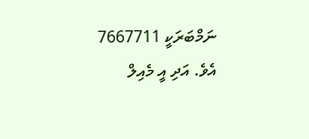ނަމްބަރަކީ 7667711 އެވެ. އަދި އީ މެއިލް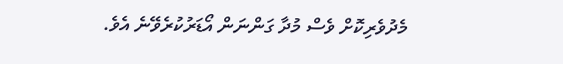މެދުވެރިކޮށް ވެސް މުދާ ގަންނަން އޯޑަރުކުރެވޭނެ އެވެ.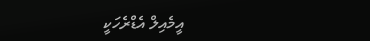އީމެއިލް އެޑްރެހަކީ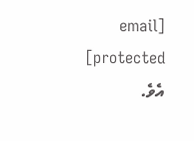[email protected] އެވެ.